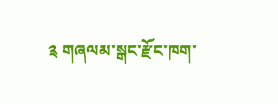༉ གཞལམ་སྒང་རྫོང་ཁག་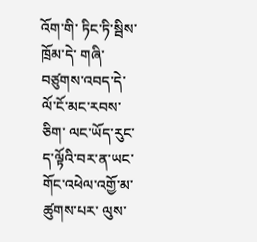འོག་གི་ ཏིང་ཏི་སྦིས་ཁྲོམ་དེ་ གཞི་བཙུགས་འབད་དེ་ ལོ་ངོ་མང་རབས་ཅིག་ ལང་ཡོད་རུང་ ད་ལྟོའི་བར་ན་ཡང་ གོང་འཕེལ་འགྱོ་མ་ཚུགས་པར་ ལུས་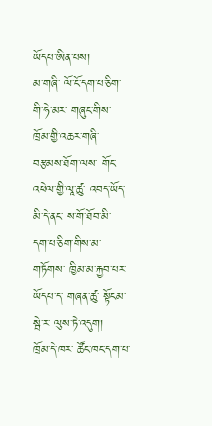ཡོདཔ་ཨིན་པས།
མ་གཞི་ ལོ་ངོ་དག་པ་ཅིག་གི་ཧེ་མར་ གཞུང་གིས་ ཁྲོམ་གྱི་འཆར་གཞི་ བརྩམས་ཐོག་ལས་ གོང་འཕེལ་གྱི་ལཱ་ཚུ་ འབད་ཡོད་མི་དེ་ནང་ ས་གོ་ཐོབ་མི་ དག་པ་ཅིག་གིས་མ་གཏོགས་ ཁྱིམ་མ་རྐྱབ་པར་ཡོདཔ་ད་ གཞན་ཚུ་ སྟོངམ་སྦེ་ར་ ལུས་ཏེ་འདུག།
ཁྲོམ་དེ་ཁར་ ཚོང་ཁང་དག་པ་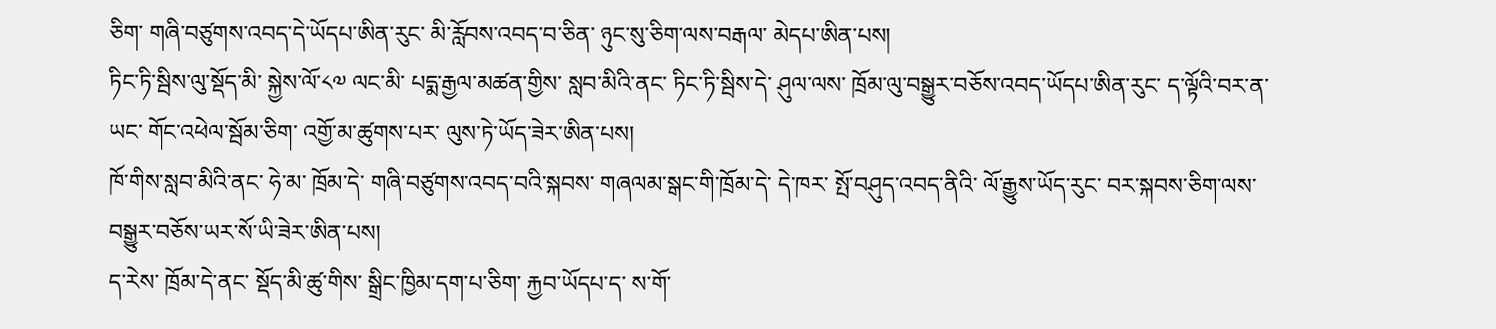ཅིག་ གཞི་བཙུགས་འབད་དེ་ཡོདཔ་ཨིན་རུང་ མི་རློབས་འབད་བ་ཅིན་ ཉུང་སུ་ཅིག་ལས་བརྒལ་ མེདཔ་ཨིན་པས།
ཏིང་ཏི་སྦིས་ལུ་སྡོད་མི་ སྐྱེས་ལོ་༨༧ ལང་མི་ པདྨ་རྒྱལ་མཚན་གྱིས་ སླབ་མིའི་ནང་ ཏིང་ཏི་སྦིས་དེ་ ཤུལ་ལས་ ཁྲོམ་ལུ་བསྒྱུར་བཅོས་འབད་ཡོདཔ་ཨིན་རུང་ ད་ལྟོའི་བར་ན་ཡང་ གོང་འཕེལ་སྦོམ་ཅིག་ འགྱོ་མ་ཚུགས་པར་ ལུས་ཏེ་ཡོད་ཟེར་ཨིན་པས།
ཁོ་གིས་སླབ་མིའི་ནང་ ཧེ་མ་ ཁྲོམ་དེ་ གཞི་བཙུགས་འབད་བའི་སྐབས་ གཞལམ་སྒང་གི་ཁྲོམ་དེ་ དེ་ཁར་ སྤོ་བཤུད་འབད་ནིའི་ ལོ་རྒྱུས་ཡོད་རུང་ བར་སྐབས་ཅིག་ལས་ བསྒྱུར་བཅོས་ཡར་སོ་ཡི་ཟེར་ཨིན་པས།
ད་རེས་ ཁྲོམ་དེ་ནང་ སྡོད་མི་ཚུ་གིས་ སྒྲིང་ཁྱིམ་དག་པ་ཅིག་ རྐྱབ་ཡོདཔ་ད་ ས་གོ་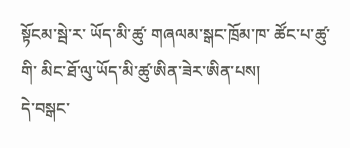སྟོངམ་སྦེ་ར་ ཡོད་མི་ཚུ་ གཞལམ་སྒང་ཁྲོམ་ཁ་ ཚོང་པ་ཚུ་གི་ མིང་ཐོ་ལུ་ཡོད་མི་ཚུ་ཨིན་ཟེར་ཨིན་པས།
དེ་བསྒང་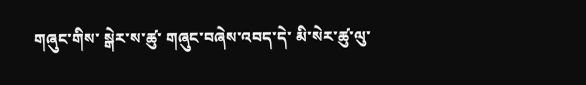གཞུང་གིས་ སྒེར་ས་ཚུ་ གཞུང་བཞེས་འབད་དེ་ མི་སེར་ཚུ་ལུ་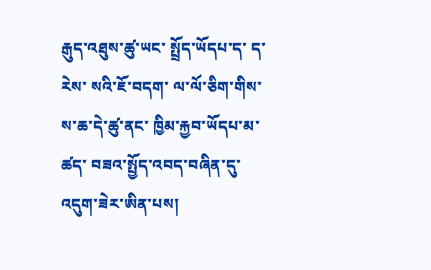རྒུད་འཐུས་ཚུ་ཡང་ སྤྲོད་ཡོདཔ་ད་ ད་རེས་ སའི་ཇོ་བདག་ ལ་ལོ་ཅིག་གིས་ ས་ཆ་དེ་ཚུ་ནང་ ཁྱིམ་རྐྱབ་ཡོདཔ་མ་ཚད་ བཟའ་སྤྱོད་འབད་བཞིན་དུ་ འདུག་ཟེར་ཨིན་པས།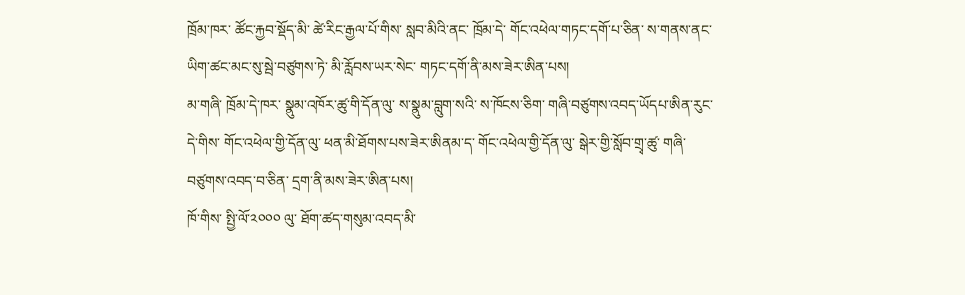ཁྲོམ་ཁར་ ཚོང་རྐྱབ་སྡོད་མི་ ཚེ་རིང་རྒྱལ་པོ་གིས་ སླབ་མིའི་ནང་ ཁྲོམ་དེ་ གོང་འཕེལ་གཏང་དགོ་པ་ཅིན་ ས་གནས་ནང་ ཡིག་ཚང་མང་སུ་སྦེ་བཙུགས་ཏེ་ མི་རློབས་ཡར་སེང་ གཏང་དགོ་ནི་མས་ཟེར་ཨིན་པས།
མ་གཞི་ ཁྲོམ་དེ་ཁར་ སྣུམ་འཁོར་ཚུ་གི་དོན་ལུ་ ས་སྣུམ་བླུག་སའི་ ས་ཁོངས་ཅིག་ གཞི་བཙུགས་འབད་ཡོདཔ་ཨིན་རུང་ དེ་གིས་ གོང་འཕེལ་གྱི་དོན་ལུ་ ཕན་མི་ཐོགས་པས་ཟེར་ཨིནམ་ད་ གོང་འཕེལ་གྱི་དོན་ལུ་ སྒེར་གྱི་སློབ་གྲྭ་ཚུ་ གཞི་བཙུགས་འབད་བ་ཅིན་ དྲག་ནི་མས་ཟེར་ཨིན་པས།
ཁོ་གིས་ སྤྱི་ལོ་༢༠༠༠ ལུ་ ཐོག་ཚད་གསུམ་འབད་མི་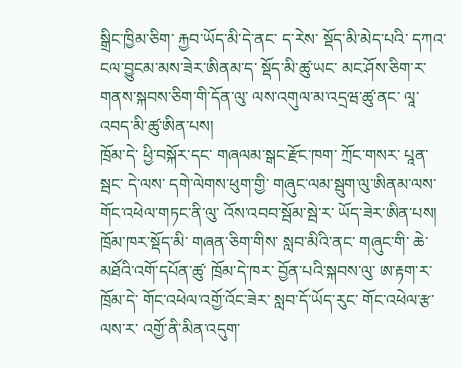སྒྲིང་ཁྱིམ་ཅིག་ རྐྱབ་ཡོད་མི་དེ་ནང་ ད་རེས་ སྡོད་མི་མེད་པའི་ དཀའ་ངལ་བྱུངམ་མས་ཟེར་ཨིནམ་ད་ སྡོད་མི་ཚུ་ཡང་ མང་ཤོས་ཅིག་ར་ གནས་སྐབས་ཅིག་གི་དོན་ལུ་ ལས་འགུལ་མ་འདྲཝ་ཚུ་ནང་ ལཱ་འབད་མི་ཚུ་ཨིན་པས།
ཁྲོམ་དེ་ ཕྱི་བསྐོར་དང་ གཞལམ་སྒང་རྫོང་ཁག་ ཀྲོང་གསར་ པཱན་སྦང་ དེ་ལས་ དགེ་ལེགས་ཕུག་གྱི་ གཞུང་ལམ་སྦུག་ལུ་ཨིནམ་ལས་ གོང་འཕེལ་གཏང་ནི་ལུ་ འོས་འབབ་སྦོམ་སྦེ་ར་ ཡོད་ཟེར་ཨིན་པས།
ཁྲོམ་ཁར་སྡོད་མི་ གཞན་ཅིག་གིས་ སླབ་མིའི་ནང་ གཞུང་གི་ ཆེ་མཐོའི་འགོ་དཔོན་ཚུ་ ཁྲོམ་དེ་ཁར་ བྱོན་པའི་སྐབས་ལུ་ ཨ་རྟག་ར་ ཁྲོམ་དེ་ གོང་འཕེལ་འགྱོ་འོང་ཟེར་ སླབ་དོ་ཡོད་རུང་ གོང་འཕེལ་རྩ་ལས་ར་ འགྱོ་ནི་མིན་འདུག་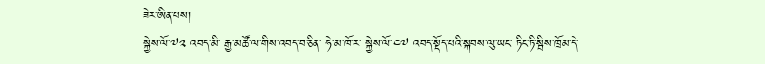ཟེར་ཨིན་པས།
སྐྱེས་ལོ་༧༢ འབད་མི་ རྒྱ་མཚོ་ལ་གིས་འབད་བ་ཅིན་ ཧེ་མ་ཁོ་ར་ སྐྱེས་ལོ་༤༧ འབད་སྡོད་པའི་སྐབས་ལུ་ཡང་ ཏིང་ཏི་སྦིས་ཁྲོམ་དེ་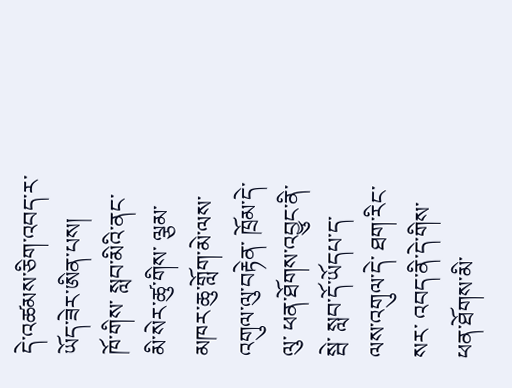དེ་འཚམས་ཅིག་འབད་ར་ ཡོད་ཟེར་ཨིན་པས།
ཁོ་གིས་ སླབ་མིའི་ནང་ མི་སེར་ཚུ་གིས་ ལྕམ་མཁར་ཆུ་གློག་མེ་ལས་འགུལ་ལུ་བརྟེན་ ཁྲོམ་དེ་ལུ་ ཕན་ཐོགས་འབྱུང་ནི་སྦེ་ སླབ་དོ་ཡོདཔ་ད་ ལས་འགུལ་དེ་ ཐག་རིང་སར་ འབད་ནི་དེ་གིས་ ཕན་ཐོགས་མི་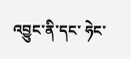འབྱུང་ནི་དང་ ཧེང་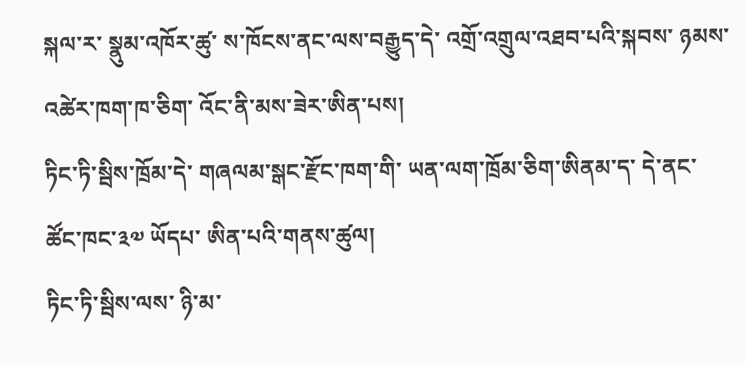སྐལ་ར་ སྣུམ་འཁོར་ཚུ་ ས་ཁོངས་ནང་ལས་བརྒྱུད་དེ་ འགྲོ་འགྲུལ་འཐབ་པའི་སྐབས་ ཉམས་འཚེར་ཁག་ཁ་ཅིག་ འོང་ནི་མས་ཟེར་ཨིན་པས།
ཏིང་ཏི་སྦིས་ཁྲོམ་དེ་ གཞལམ་སྒང་རྫོང་ཁག་གི་ ཡན་ལག་ཁྲོམ་ཅིག་ཨིནམ་ད་ དེ་ནང་ ཚོང་ཁང་༣༧ ཡོདཔ་ ཨིན་པའི་གནས་ཚུལ།
ཏིང་ཏི་སྦིས་ལས་ ཉི་མ་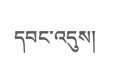དབང་འདུས།